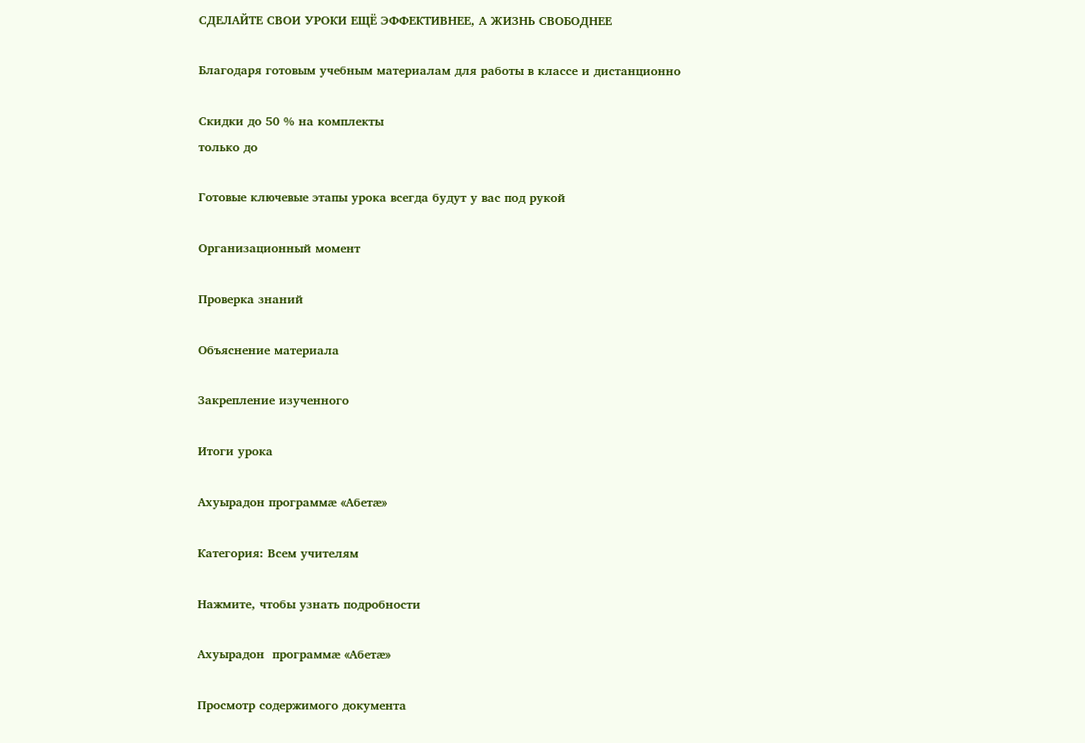СДЕЛАЙТЕ СВОИ УРОКИ ЕЩЁ ЭФФЕКТИВНЕЕ, А ЖИЗНЬ СВОБОДНЕЕ

Благодаря готовым учебным материалам для работы в классе и дистанционно

Скидки до 50 % на комплекты
только до

Готовые ключевые этапы урока всегда будут у вас под рукой

Организационный момент

Проверка знаний

Объяснение материала

Закрепление изученного

Итоги урока

Ахуырадон программæ «Абетæ»

Категория: Всем учителям

Нажмите, чтобы узнать подробности

Ахуырадон  программæ «Абетæ»

Просмотр содержимого документа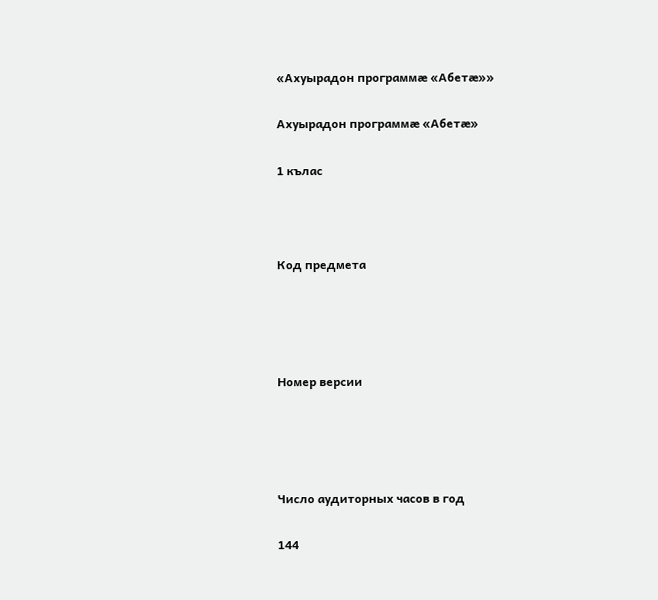«Ахуырадон программæ «Абетæ»»

Ахуырадон программæ «Абетæ»

1 кълас



Код предмета




Номер версии




Число аудиторных часов в год

144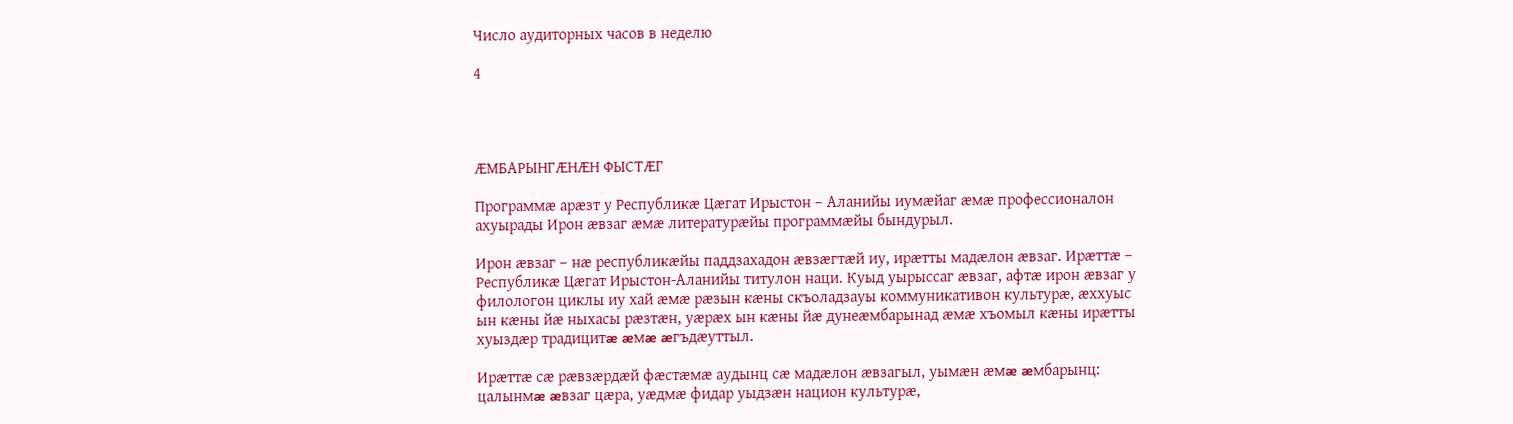Число аудиторных часов в неделю

4




ÆМБАРЫНГÆНÆН ФЫСТÆГ

Программæ арæзт у Республикæ Цæгат Ирыстон – Аланийы иумæйаг æмæ профессионалон ахуырады Ирон æвзаг æмæ литературæйы программæйы бындурыл.

Ирон æвзаг – нæ республикæйы паддзахадон æвзæгтæй иу, ирæтты мадæлон æвзаг. Ирæттæ – Республикæ Цæгат Ирыстон-Аланийы титулон наци. Куыд уырыссаг æвзаг, афтæ ирон æвзаг у филологон циклы иу хай æмæ рæзын кæны скъоладзауы коммуникативон культурæ, æххуыс ын кæны йæ ныхасы рæзтæн, уæрæх ын кæны йæ дунеæмбарынад æмæ хъомыл кæны ирæтты хуыздæр традицитæ æмæ æгъдæуттыл.

Ирæттæ сæ рæвзæрдæй фæстæмæ аудынц сæ мадæлон æвзагыл, уымæн æмæ æмбарынц: цалынмæ æвзаг цæра, уæдмæ фидар уыдзæн национ культурæ,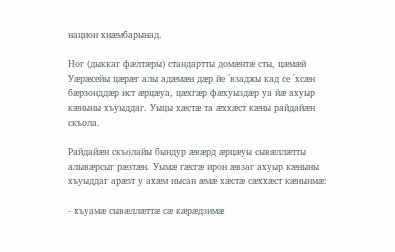национ хиæмбарынад.

Ног (дыккаг фæлтæры) стандартты домæнтæ сты, цæмæй Уæрæсейы цæрæг алы адæмæн дæр йе ΄взаджы кад се ΄хсæн бæрзонддæр ист æрцæуа, цæхгæр фæхуыздæр уа йæ ахуыр кæныны хъуыддаг. Уыцы хæстæ та æххæст кæны райдайæн скъола.

Райдайæн скъолайы бындур æвæрд æрцæуы сывæллæтты алывæрсыг рæзтæн. Уымæ гæсгæ ирон æвзаг ахуыр кæныны хъуыддаг арæзт у ахæм нысан æмæ хæстæ сæххæст кæнынмæ:

- хъуамæ сывæллæттæ сæ кæрæдзимæ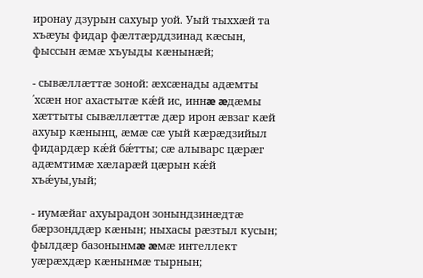иронау дзурын сахуыр уой. Уый тыххæй та хъæуы фидар фæлтæрддзинад кæсын, фыссын æмæ хъуыды кæнынæй;

- сывæллæттæ зоной: æхсæнады адæмты ΄хсæн ног ахастытæ кǽй ис, иннæ æдæмы хæттыты сывæллæттæ дæр ирон æвзаг кæй ахуыр кæнынц, æмæ сæ уый кæрæдзийыл фидардæр кǽй бǽтты; сæ алыварс цæрæг адæмтимæ хæларæй цæрын кǽй хъǽуы,уый;

- иумæйаг ахуырадон зонындзинæдтæ бæрзонддæр кæнын; ныхасы рæзтыл кусын; фылдæр базонынмæ æмæ интеллект уæрæхдæр кæнынмæ тырнын;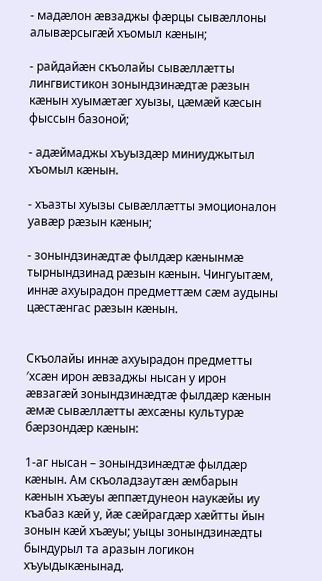- мадæлон æвзаджы фæрцы сывæллоны алывæрсыгæй хъомыл кæнын;

- райдайæн скъолайы сывæллæтты лингвистикон зонындзинæдтæ рæзын кæнын хуымæтæг хуызы, цæмæй кæсын фыссын базоной;

- адæймаджы хъуыздæр миниуджытыл хъомыл кæнын.

- хъазты хуызы сывæллæтты эмоционалон уавæр рæзын кæнын;

- зонындзинæдтæ фылдæр кæнынмæ тырнындзинад рæзын кæнын. Чингуытæм, иннæ ахуырадон предметтæм сæм аудыны цæстæнгас рæзын кæнын.


Скъолайы иннæ ахуырадон предметты ′хсæн ирон æвзаджы нысан у ирон æвзагæй зонындзинæдтæ фылдæр кæнын æмæ сывæллæтты æхсæны культурæ бæрзондæр кæнын:

1-аг нысан – зонындзинæдтæ фылдæр кæнын. Ам скъоладзаутæн æмбарын кæнын хъæуы æппæтдунеон наукæйы иу къабаз кæй у, йæ сæйрагдæр хæйтты йын зонын кæй хъæуы; уыцы зонындзинæдты бындурыл та аразын логикон хъуыдыкæнынад.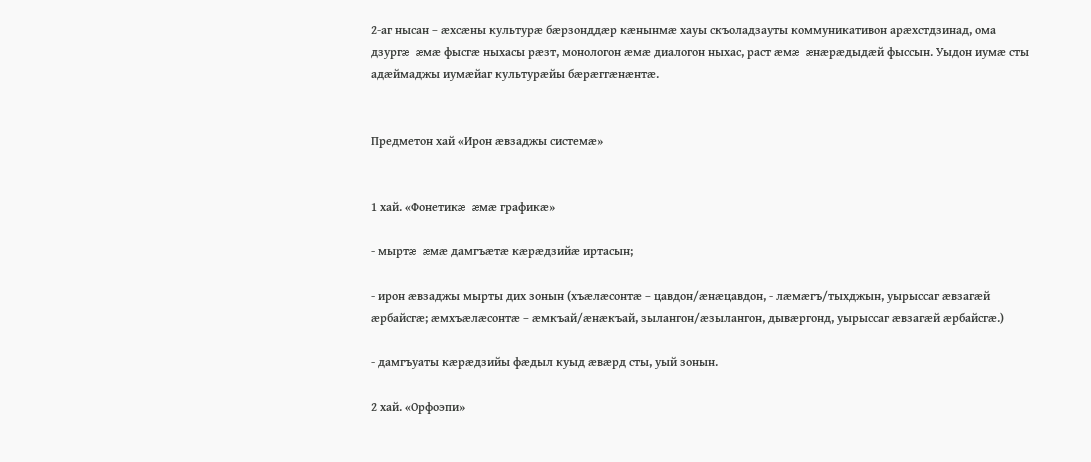2-аг нысан – æхсæны культурæ бæрзонддæр кæнынмæ хауы скъоладзауты коммуникативон арæхстдзинад, ома дзургæ æмæ фысгæ ныхасы рæзт, монологон æмæ диалогон ныхас, раст æмæ æнæрæдыдæй фыссын. Уыдон иумæ сты адæймаджы иумæйаг культурæйы бæрæггæнæнтæ.


Предметон хай «Ирон æвзаджы системæ»


1 хай. «Фонетикæ æмæ графикæ»

- мыртæ æмæ дамгъæтæ кæрæдзийæ иртасын;

- ирон æвзаджы мырты дих зонын (хъæлæсонтæ – цавдон/æнæцавдон, - лæмæгъ/тыхджын, уырыссаг æвзагæй æрбайсгæ; æмхъæлæсонтæ – æмкъай/æнæкъай, зылангон/æзылангон, дывæргонд, уырыссаг æвзагæй æрбайсгæ.)

- дамгъуаты кæрæдзийы фæдыл куыд æвæрд сты, уый зонын.

2 хай. «Орфоэпи»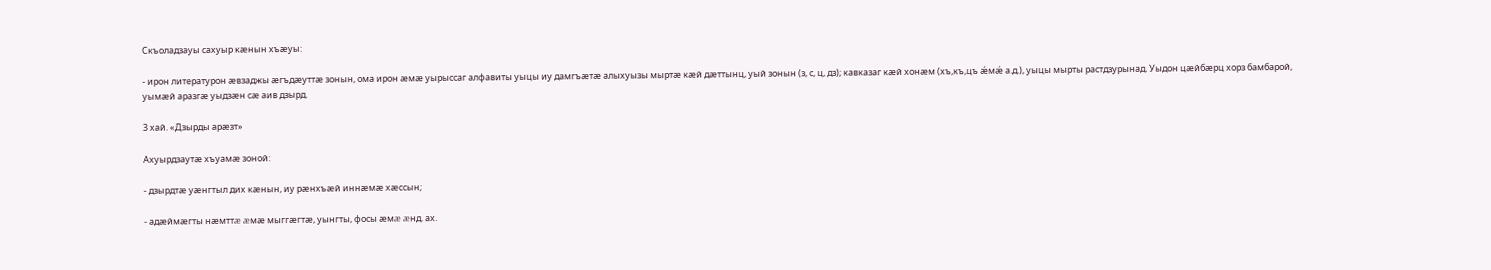Скъоладзауы сахуыр кæнын хъæуы:

- ирон литературон æвзаджы æгъдæуттæ зонын, ома ирон æмæ уырыссаг алфавиты уыцы иу дамгъæтæ алыхуызы мыртæ кæй дæттынц, уый зонын (з, с, ц, дз); кавказаг кæй хонæм (хъ,къ,цъ ǽмǽ а.д.), уыцы мырты растдзурынад. Уыдон цæйбæрц хорз бамбарой, уымæй аразгæ уыдзæн сæ аив дзырд.

3 хай. «Дзырды арæзт»

Ахуырдзаутæ хъуамæ зоной:

- дзырдтæ уæнгтыл дих кæнын, иу рæнхъæй иннæмæ хæссын;

- адæймæгты нæмттæ æмæ мыггæгтæ, уынгты, фосы æмæ æнд. ах.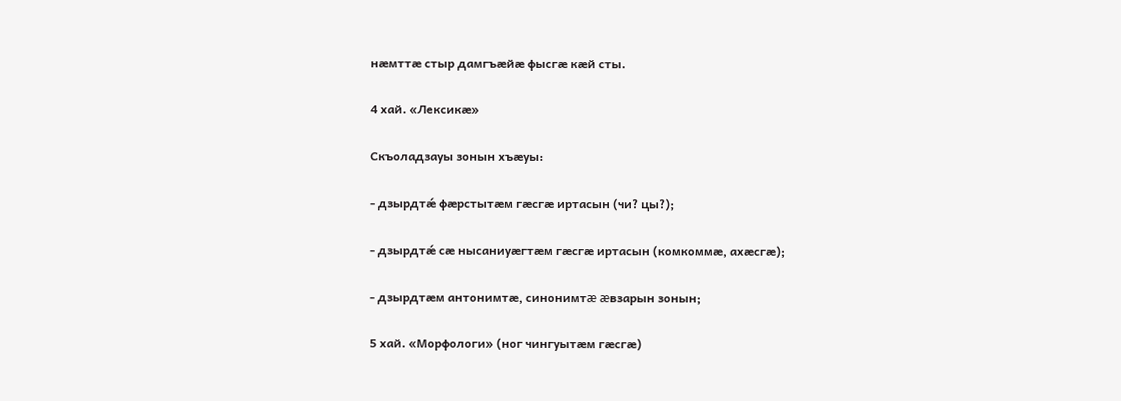нæмттæ стыр дамгъæйæ фысгæ кæй сты.

4 хай. «Лексикæ»

Скъоладзауы зонын хъæуы:

- дзырдтǽ фæрстытæм гæсгæ иртасын (чи? цы?);

- дзырдтǽ сæ нысаниуæгтæм гæсгæ иртасын (комкоммæ, ахæсгæ);

- дзырдтæм антонимтæ, синонимтæ æвзарын зонын;

5 хай. «Морфологи» (ног чингуытæм гæсгæ)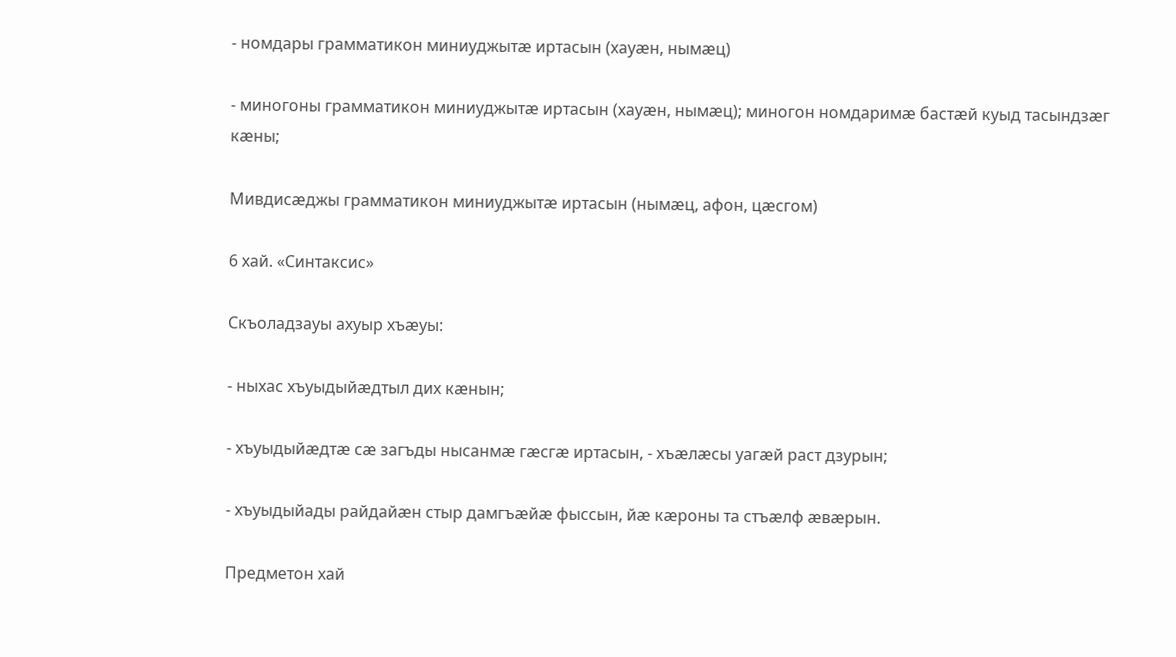- номдары грамматикон миниуджытæ иртасын (хауæн, нымæц)

- миногоны грамматикон миниуджытæ иртасын (хауæн, нымæц); миногон номдаримæ бастæй куыд тасындзæг кæны;

Мивдисæджы грамматикон миниуджытæ иртасын (нымæц, афон, цæсгом)

6 хай. «Синтаксис»

Скъоладзауы ахуыр хъæуы:

- ныхас хъуыдыйæдтыл дих кæнын;

- хъуыдыйæдтæ сæ загъды нысанмæ гæсгæ иртасын, - хъæлæсы уагæй раст дзурын;

- хъуыдыйады райдайæн стыр дамгъæйæ фыссын, йæ кæроны та стъæлф æвæрын.

Предметон хай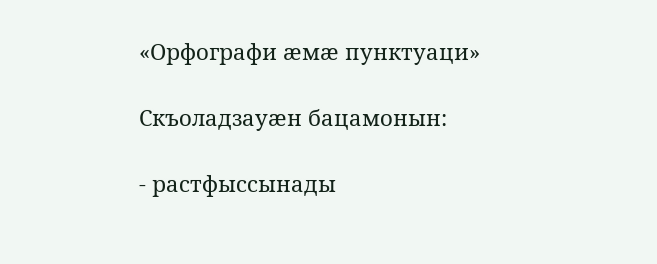«Орфографи æмæ пунктуаци»

Скъоладзауæн бацамонын:

- растфыссынады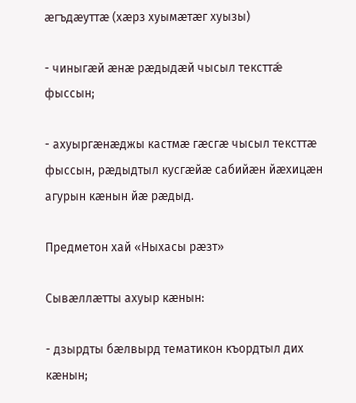æгъдæуттæ (хæрз хуымæтæг хуызы)

- чиныгæй æнæ рæдыдæй чысыл тексттǽ фыссын;

- ахуыргæнæджы кастмæ гæсгæ чысыл тексттæ фыссын, рæдыдтыл кусгæйæ сабийæн йæхицæн агурын кæнын йæ рæдыд.

Предметон хай «Ныхасы рæзт»

Сывæллæтты ахуыр кæнын:

- дзырдты бæлвырд тематикон къордтыл дих кæнын;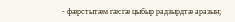- фæрстытæм гæсгæ цыбыр радзырдтæ аразын;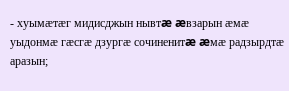- хуымæтæг мидисджын нывтæ æвзарын æмæ уыдонмæ гæсгæ дзургæ сочиненитæ æмæ радзырдтæ аразын;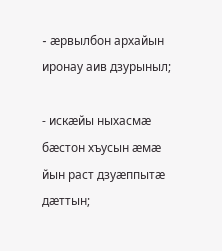- æрвылбон архайын иронау аив дзурыныл;

- искæйы ныхасмæ бæстон хъусын æмæ йын раст дзуæппытæ дæттын;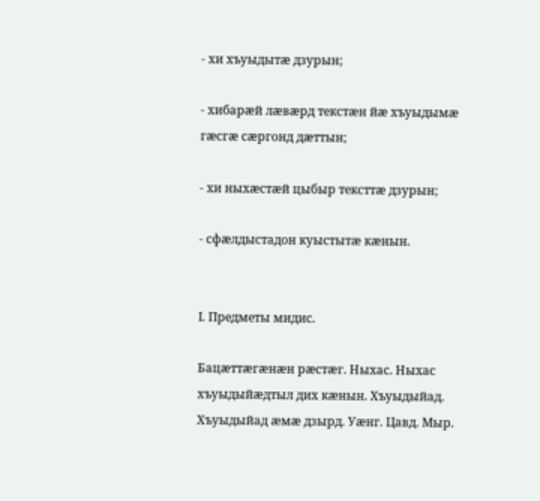- хи хъуыдытæ дзурын;

- хибарæй лæвæрд текстæн йæ хъуыдымæ гæсгæ сæргонд дæттын;

- хи ныхæстæй цыбыр тексттæ дзурын;

- сфæлдыстадон куыстытæ кæнын.


І. Предметы мидис.

Бацæттæгæнæн рæстæг. Ныхас. Ныхас хъуыдыйæдтыл дих кæнын. Хъуыдыйад. Хъуыдыйад æмæ дзырд. Уæнг. Цавд. Мыр.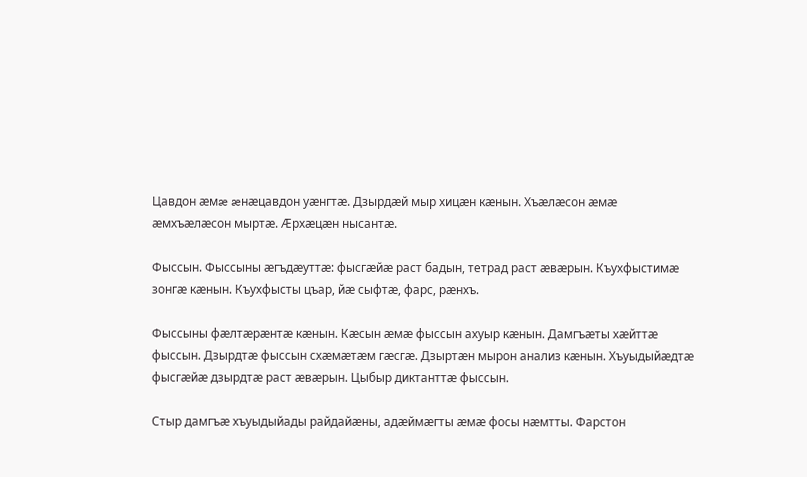Цавдон æмæ æнæцавдон уæнгтæ. Дзырдæй мыр хицæн кæнын. Хъæлæсон æмæ æмхъæлæсон мыртæ. Æрхæцæн нысантæ.

Фыссын. Фыссыны æгъдæуттæ: фысгæйæ раст бадын, тетрад раст æвæрын. Къухфыстимæ зонгæ кæнын. Къухфысты цъар, йæ сыфтæ, фарс, рæнхъ.

Фыссыны фæлтæрæнтæ кæнын. Кæсын æмæ фыссын ахуыр кæнын. Дамгъæты хæйттæ фыссын. Дзырдтæ фыссын схæмæтæм гæсгæ. Дзыртæн мырон анализ кæнын. Хъуыдыйæдтæ фысгæйæ дзырдтæ раст æвæрын. Цыбыр диктанттæ фыссын.

Стыр дамгъæ хъуыдыйады райдайæны, адæймæгты æмæ фосы нæмтты. Фарстон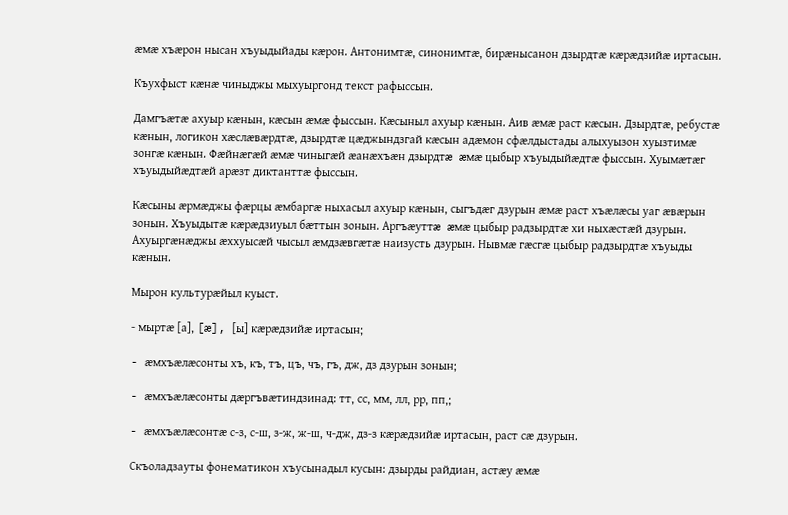æмæ хъæрон нысан хъуыдыйады кæрон. Антонимтæ, синонимтæ, бирæнысанон дзырдтæ кæрæдзийæ иртасын.

Къухфыст кæнæ чиныджы мыхуыргонд текст рафыссын.

Дамгъæтæ ахуыр кæнын, кæсын æмæ фыссын. Кæсыныл ахуыр кæнын. Аив æмæ раст кæсын. Дзырдтæ, ребустæ кæнын, логикон хæслæвæрдтæ, дзырдтæ цæджындзгай кæсын адæмон сфæлдыстады алыхуызон хуызтимæ зонгæ кæнын. Фæйнæгæй æмæ чиныгæй æанæхъæн дзырдтæ æмæ цыбыр хъуыдыйæдтæ фыссын. Хуымæтæг хъуыдыйæдтæй арæзт диктанттæ фыссын.

Кæсыны æрмæджы фæрцы æмбаргæ ныхасыл ахуыр кæнын, сыгъдæг дзурын æмæ раст хъæлæсы уаг æвæрын зонын. Хъуыдытæ кæрæдзиуыл бæттын зонын. Аргъæуттæ æмæ цыбыр радзырдтæ хи ныхæстæй дзурын. Ахуыргæнæджы æххуысæй чысыл æмдзæвгæтæ наизусть дзурын. Нывмæ гæсгæ цыбыр радзырдтæ хъуыды кæнын.

Мырон культурæйыл куыст.

- мыртæ [а], [æ], [ы] кæрæдзийæ иртасын;

- æмхъæлæсонты хъ, къ, тъ, цъ, чъ, гъ, дж, дз дзурын зонын;

- æмхъæлæсонты дæргъвæтиндзинад: тт, сс, мм, лл, рр, пп,;

- æмхъæлæсонтæ с-з, с-ш, з-ж, ж-ш, ч-дж, дз-з кæрæдзийæ иртасын, раст сæ дзурын.

Скъоладзауты фонематикон хъусынадыл кусын: дзырды райдиан, астæу æмæ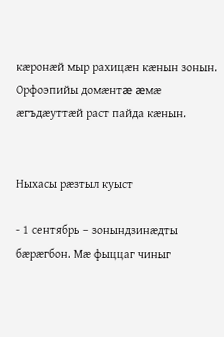кæронæй мыр рахицæн кæнын зонын. Орфоэпийы домæнтæ æмæ æгъдæуттæй раст пайда кæнын.


Ныхасы рæзтыл куыст

- 1 сентябрь – зонындзинæдты бæрæгбон. Мæ фыццаг чиныг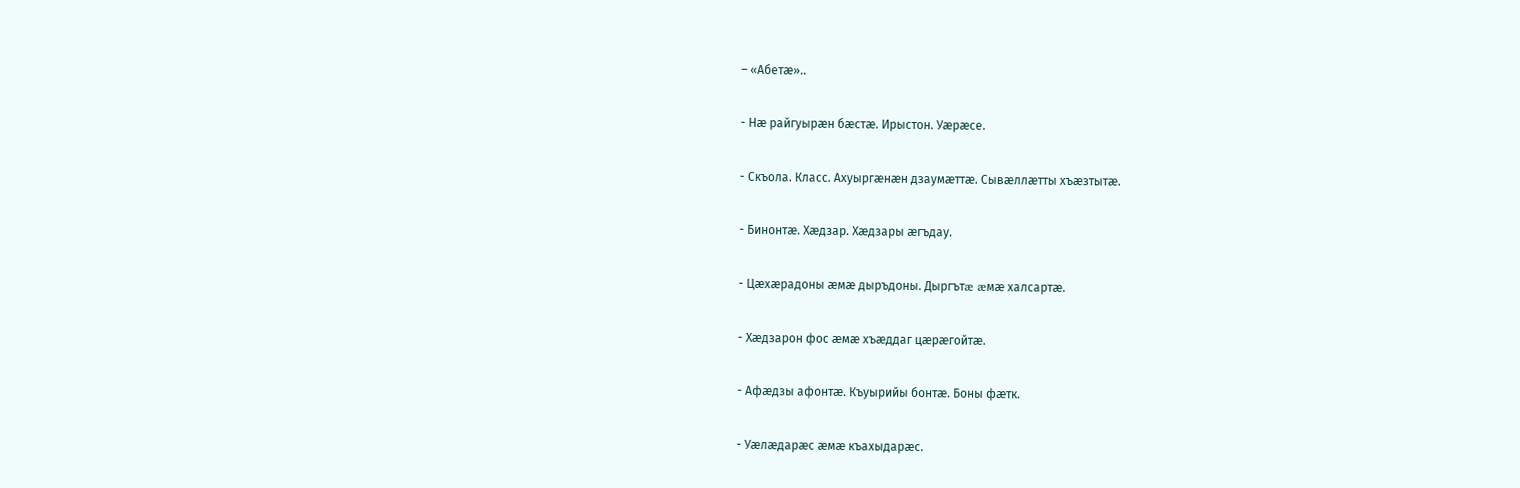– «Абетæ»..

- Нæ райгуырæн бæстæ. Ирыстон. Уæрæсе.

- Скъола. Класс. Ахуыргæнæн дзаумæттæ. Сывæллæтты хъæзтытæ.

- Бинонтæ. Хæдзар. Хæдзары æгъдау.

- Цæхæрадоны æмæ дыръдоны. Дыргътæ æмæ халсартæ.

- Хæдзарон фос æмæ хъæддаг цæрæгойтæ.

- Афæдзы афонтæ. Къуырийы бонтæ. Боны фæтк.

- Уæлæдарæс æмæ къахыдарæс.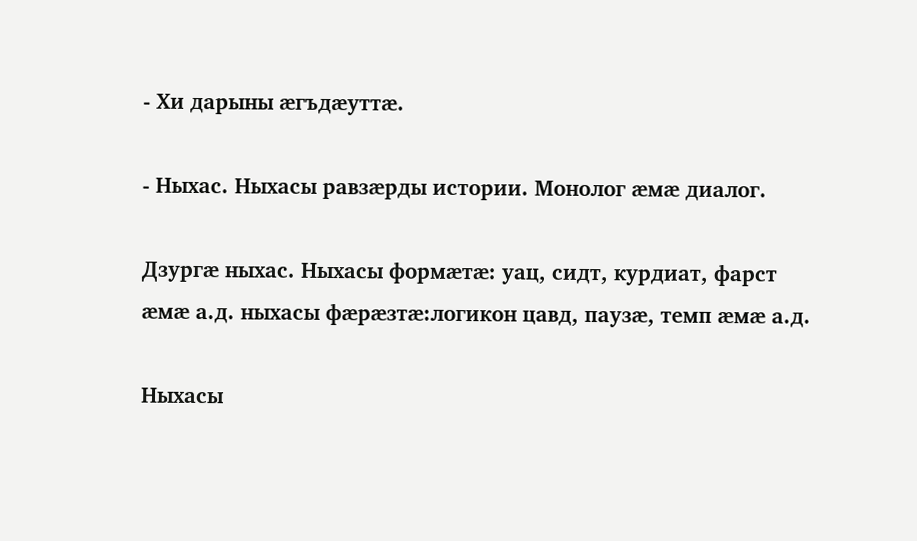- Хи дарыны æгъдæуттæ.

- Ныхас. Ныхасы равзæрды истории. Монолог æмæ диалог.

Дзургæ ныхас. Ныхасы формæтæ: уац, сидт, курдиат, фарст æмæ а.д. ныхасы фæрæзтæ:логикон цавд, паузæ, темп æмæ а.д.

Ныхасы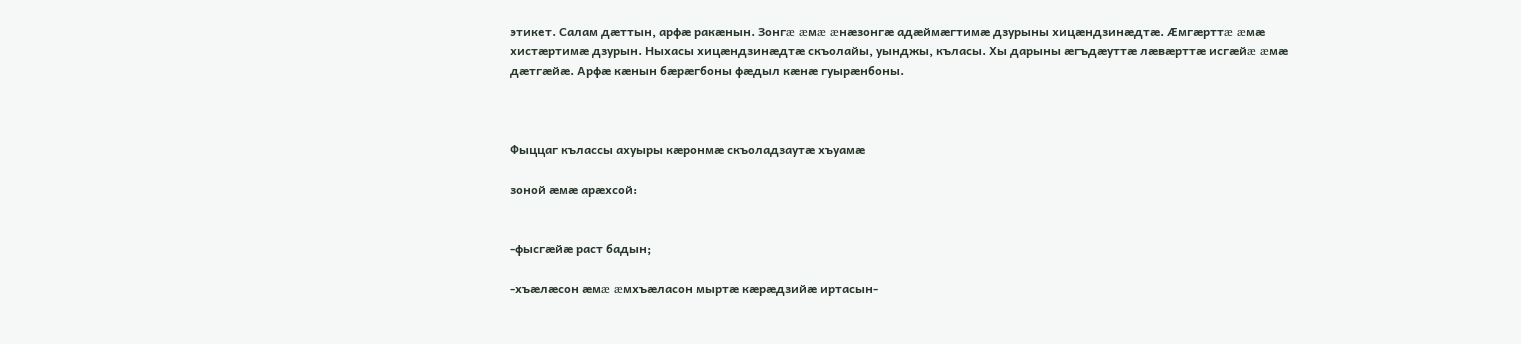этикет. Салам дæттын, арфæ ракæнын. Зонгæ æмæ æнæзонгæ адæймæгтимæ дзурыны хицæндзинæдтæ. Æмгæрттæ æмæ хистæртимæ дзурын. Ныхасы хицæндзинæдтæ скъолайы, уынджы, къласы. Хы дарыны æгъдæуттæ лæвæрттæ исгæйæ æмæ дæтгæйæ. Арфæ кæнын бæрæгбоны фæдыл кæнæ гуырæнбоны.



Фыццаг кълассы ахуыры кæронмæ скъоладзаутæ хъуамæ

зоной æмæ арæхсой:


-фысгæйæ раст бадын;

-хъæлæсон æмæ æмхъæласон мыртæ кæрæдзийæ иртасын-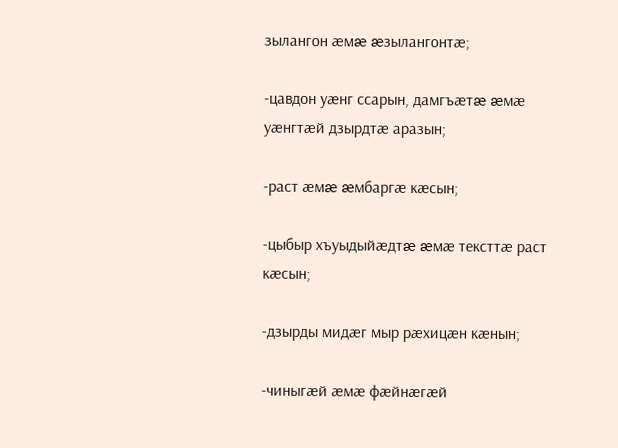зылангон æмæ æзылангонтæ;

-цавдон уæнг ссарын, дамгъæтæ æмæ уæнгтæй дзырдтæ аразын;

-раст æмæ æмбаргæ кæсын;

-цыбыр хъуыдыйæдтæ æмæ тексттæ раст кæсын;

-дзырды мидæг мыр рæхицæн кæнын;

-чиныгæй æмæ фæйнæгæй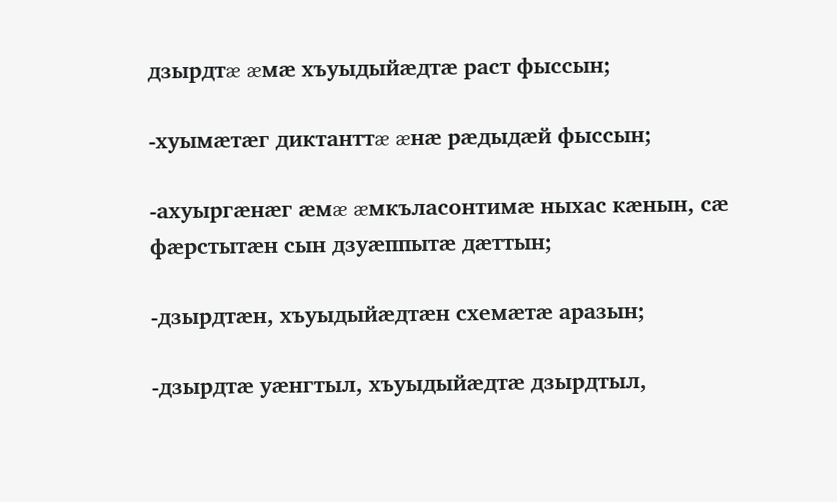дзырдтæ æмæ хъуыдыйæдтæ раст фыссын;

-хуымæтæг диктанттæ æнæ рæдыдæй фыссын;

-ахуыргæнæг æмæ æмкъласонтимæ ныхас кæнын, сæ фæрстытæн сын дзуæппытæ дæттын;

-дзырдтæн, хъуыдыйæдтæн схемæтæ аразын;

-дзырдтæ уæнгтыл, хъуыдыйæдтæ дзырдтыл,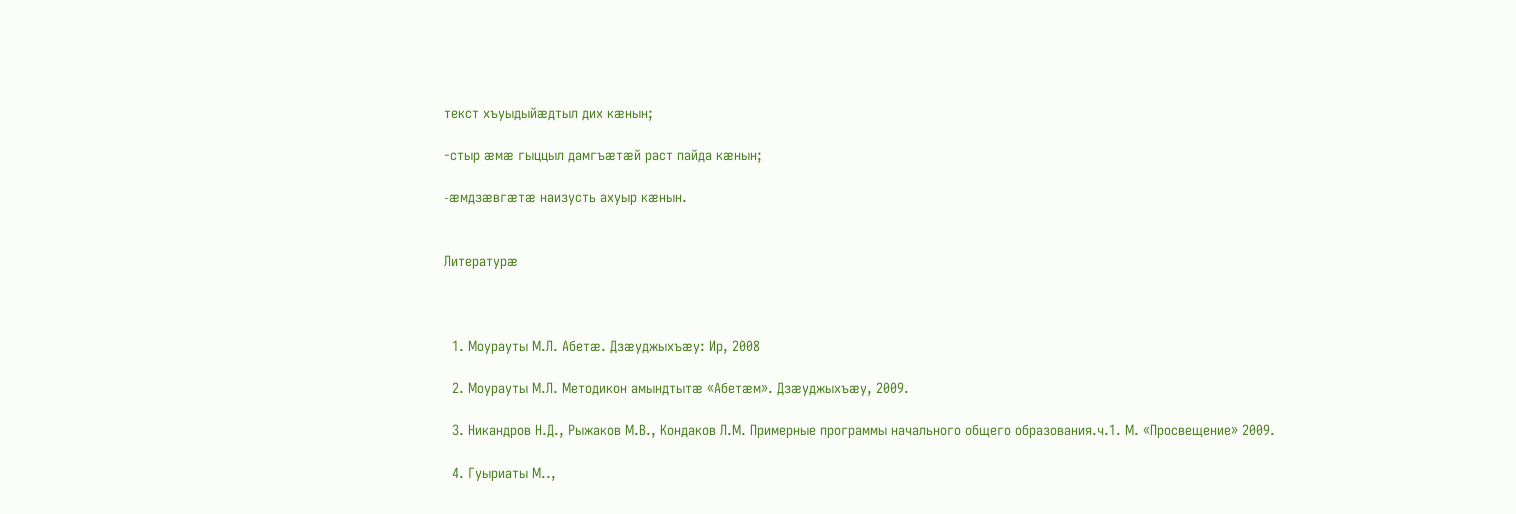текст хъуыдыйæдтыл дих кæнын;

-стыр æмæ гыццыл дамгъæтæй раст пайда кæнын;

-æмдзæвгæтæ наизусть ахуыр кæнын.


Литературæ



  1. Моурауты М.Л. Абетæ. Дзæуджыхъæу: Ир, 2008

  2. Моурауты М.Л. Методикон амындтытæ «Абетæм». Дзæуджыхъæу, 2009.

  3. Никандров Н.Д., Рыжаков М.В., Кондаков Л.М. Примерные программы начального общего образования.ч.1. М. «Просвещение» 2009.

  4. Гуыриаты М..,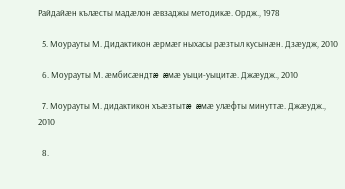Райдайæн кълæсты мадæлон æвзаджы методикæ. Ордж., 1978

  5. Моурауты М. Дидактикон æрмæг ныхасы рæзтыл кусынæн. Дзæудж, 2010

  6. Моурауты М. æмбисæндтæ æмæ уыци-уыцитæ. Джæудж., 2010

  7. Моурауты М. дидактикон хъæзтытæ æмæ улæфты минуттæ. Джæудж., 2010

  8.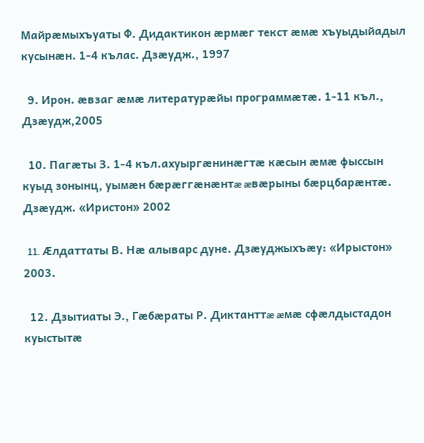Майрæмыхъуаты Ф. Дидактикон æрмæг текст æмæ хъуыдыйадыл кусынæн. 1-4 кълас. Дзæудж., 1997

  9. Ирон. æвзаг æмæ литературæйы программæтæ. 1-11 къл., Дзæудж,2005

  10. Пагæты З. 1-4 къл.ахуыргæнинæгтæ кæсын æмæ фыссын куыд зонынц, уымæн бæрæггæнæнтæ æвæрыны бæрцбарæнтæ. Дзæудж. «Иристон» 2002

  11. Æлдаттаты В. Нæ алыварс дуне. Дзæуджыхъæу: «Ирыстон» 2003.

  12. Дзытиаты Э., Гæбæраты Р. Диктанттæ æмæ сфæлдыстадон куыстытæ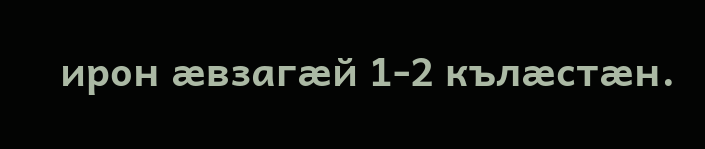ирон æвзагæй 1-2 кълæстæн.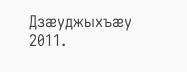Дзæуджыхъæу 2011.